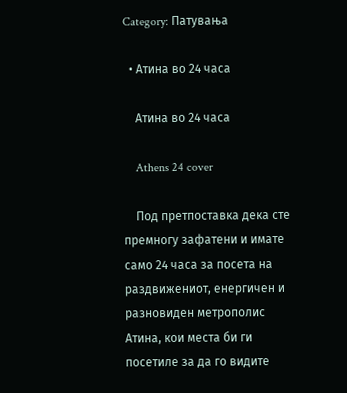Category: Патувања

  • Атина во 24 часа

    Атина во 24 часа

    Athens 24 cover

    Под претпоставка дека сте премногу зафатени и имате само 24 часа за посета на раздвижениот, енергичен и разновиден метрополис Атина, кои места би ги посетиле за да го видите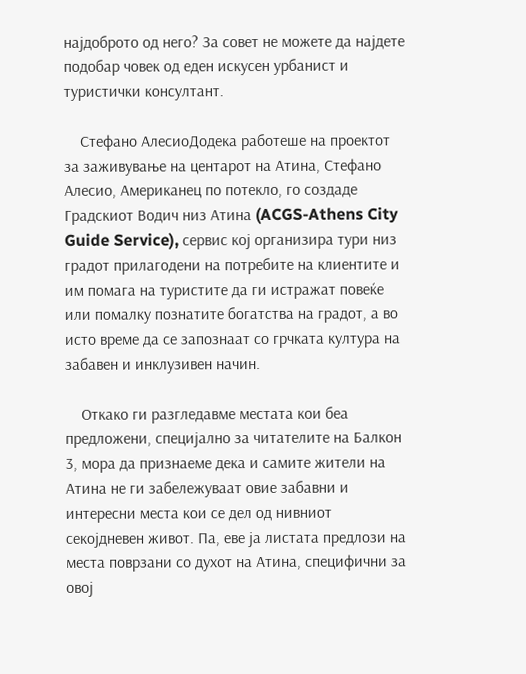најдоброто од него? За совет не можете да најдете подобар човек од еден искусен урбанист и туристички консултант.

    Стефано АлесиоДодека работеше на проектот за заживување на центарот на Атина, Стефано Алесио, Американец по потекло, го создаде Градскиот Водич низ Атина (ACGS-Athens City Guide Service), сервис кој организира тури низ градот прилагодени на потребите на клиентите и им помага на туристите да ги истражат повеќе или помалку познатите богатства на градот, а во исто време да се запознаат со грчката култура на забавен и инклузивен начин.

    Откако ги разгледавме местата кои беа предложени, специјално за читателите на Балкон 3, мора да признаеме дека и самите жители на Атина не ги забележуваат овие забавни и интересни места кои се дел од нивниот секојдневен живот. Па, еве ја листата предлози на места поврзани со духот на Атина, специфични за овој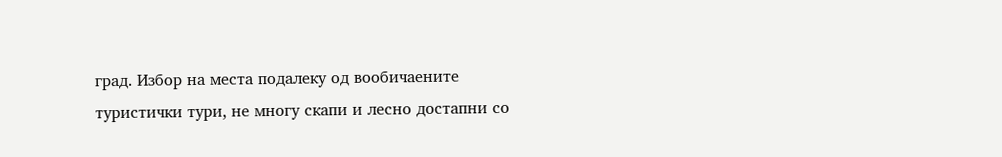град. Избор на места подалеку од вообичаените туристички тури, не многу скапи и лесно достапни со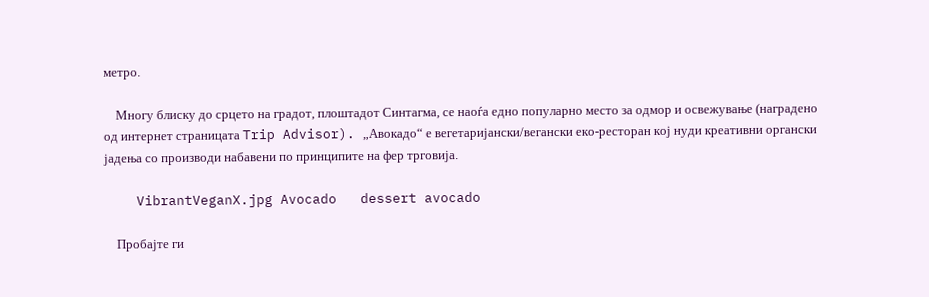метро.

    Многу блиску до срцето на градот, плоштадот Синтагма, се наоѓа едно популарно место за одмор и освежување (наградено од интернет страницата Trip Advisor). „Авокадо“ е вегетаријански/вегански еко-ресторан кој нуди креативни органски јадења со производи набавени по принципите на фер трговија.

    VibrantVeganX.jpg Avocado   dessert avocado

    Пробајте ги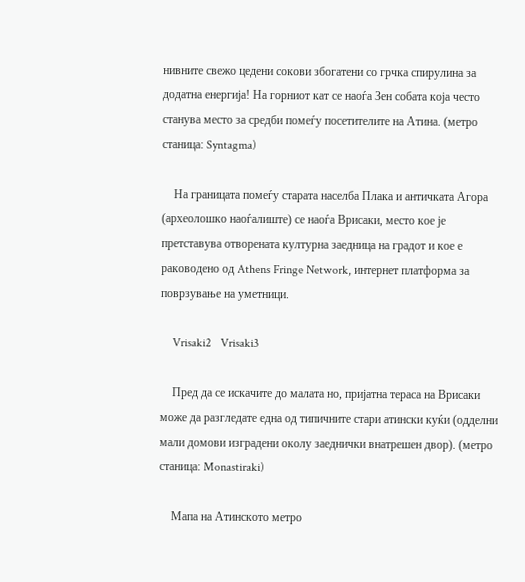нивните свежо цедени сокови збогатени со грчка спирулина за додатна енергија! На горниот кат се наоѓа Зен собата која често станува место за средби помеѓу посетителите на Атина. (метро станица: Syntagma)

    На границата помеѓу старата населба Плака и античката Агора (археолошко наоѓалиште) се наоѓа Врисаки, место кое је претставува отворената културна заедница на градот и кое е раководено од Athens Fringe Network, интернет платформа за поврзување на уметници.

    Vrisaki2   Vrisaki3

    Пред да се искачите до малата но, пријатна тераса на Врисаки може да разгледате една од типичните стари атински куќи (одделни мали домови изградени околу заеднички внатрешен двор). (метро станица: Monastiraki)

    Мапа на Атинското метро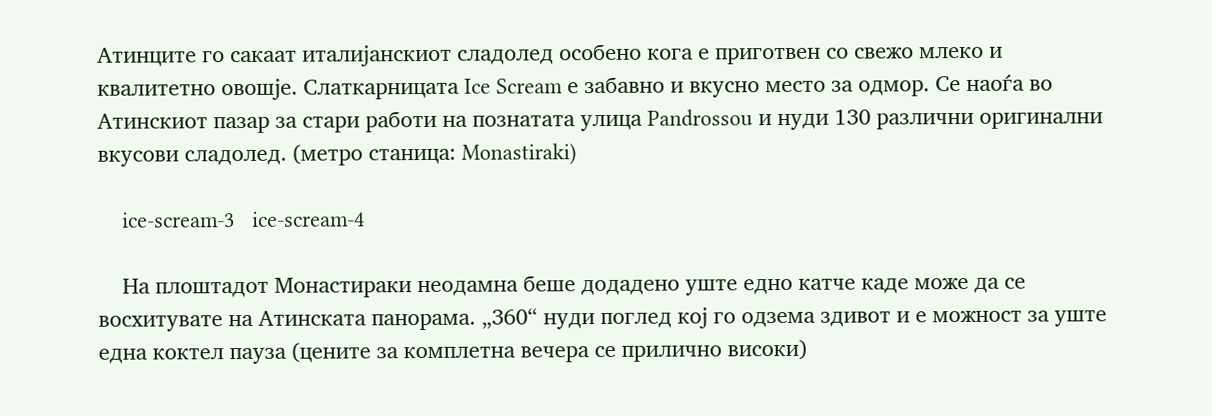Атинците го сакаат италијанскиот сладолед особено кога е приготвен со свежо млеко и квалитетно овошје. Слаткарницата Ice Scream е забавно и вкусно место за одмор. Се наоѓа во Атинскиот пазар за стари работи на познатата улица Pandrossou и нуди 130 различни оригинални вкусови сладолед. (метро станица: Monastiraki)

    ice-scream-3   ice-scream-4

    На плоштадот Монастираки неодамна беше додадено уште едно катче каде може да се восхитувате на Атинската панорама. „360“ нуди поглед кој го одзема здивот и е можност за уште една коктел пауза (цените за комплетна вечера се прилично високи)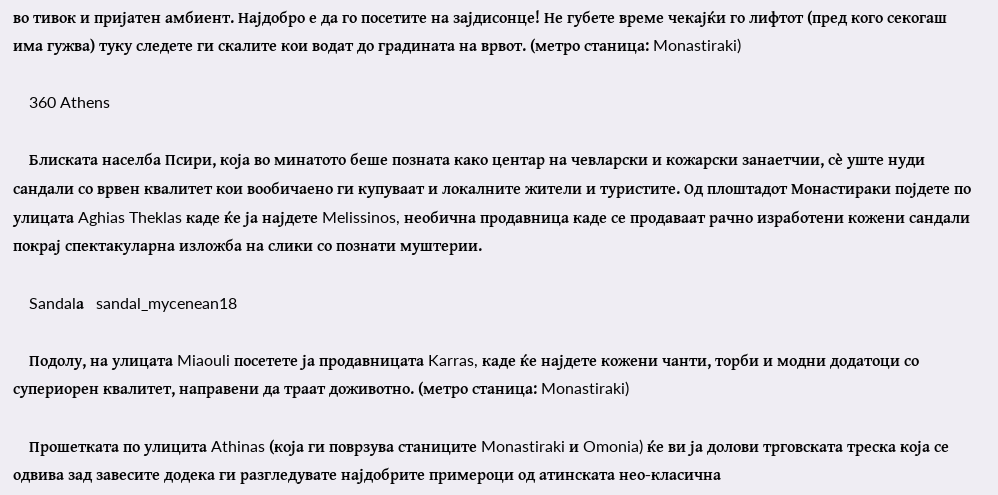во тивок и пријатен амбиент. Најдобро е да го посетите на зајдисонце! Не губете време чекајќи го лифтот (пред кого секогаш има гужва) туку следете ги скалите кои водат до градината на врвот. (метро станица: Monastiraki)

    360 Athens

    Блиската населба Псири, која во минатото беше позната како центар на чевларски и кожарски занаетчии, сè уште нуди сандали со врвен квалитет кои вообичаено ги купуваат и локалните жители и туристите. Од плоштадот Монастираки појдете по улицата Aghias Theklas каде ќе ја најдете Melissinos, необична продавница каде се продаваат рачно изработени кожени сандали покрај спектакуларна изложба на слики со познати муштерии.

    Sandalа   sandal_mycenean18

    Подолу, на улицата Miaouli посетете ја продавницата Karras, каде ќе најдете кожени чанти, торби и модни додатоци со супериорен квалитет, направени да траат доживотно. (метро станица: Monastiraki)

    Прошетката по улицита Athinas (која ги поврзува станиците Monastiraki и Omonia) ќе ви ја долови трговската треска која се одвива зад завесите додека ги разгледувате најдобрите примероци од атинската нео-класична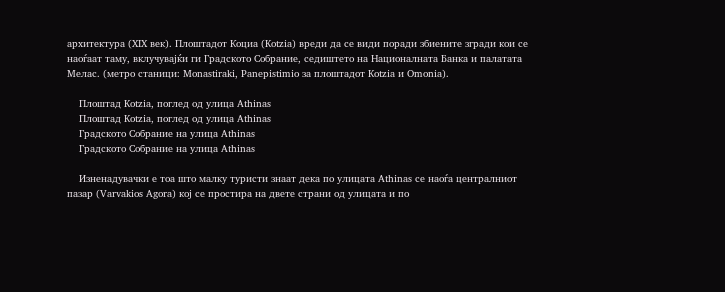архитектура (XIX век). Плоштадот Коциа (Kotzia) вреди да се види поради збиените згради кои се наоѓаат таму, вклучувајќи ги Градското Собрание, седиштето на Националната Банка и палатата Мелас. (метро станици: Monastiraki, Panepistimio за плоштадот Kotzia и Omonia).

    Плоштад Kotzia, поглед од улица Athinas
    Плоштад Kotzia, поглед од улица Athinas
    Градското Собрание на улица Athinas
    Градското Собрание на улица Athinas

    Изненадувачки е тоа што малку туристи знаат дека по улицата Athinas се наоѓа централниот пазар (Varvakios Agora) кој се простира на двете страни од улицата и по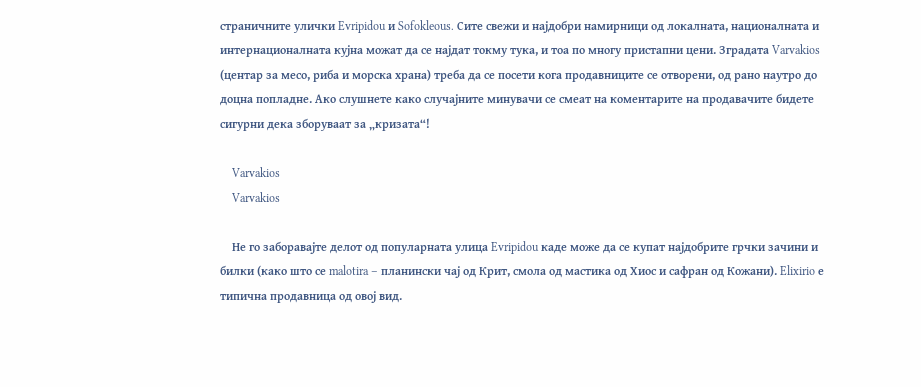страничните улички Evripidou и Sofokleous. Сите свежи и најдобри намирници од локалната, националната и интернационалната кујна можат да се најдат токму тука, и тоа по многу пристапни цени. Зградата Varvakios (центар за месо, риба и морска храна) треба да се посети кога продавниците се отворени, од рано наутро до доцна попладне. Ако слушнете како случајните минувачи се смеат на коментарите на продавачите бидете сигурни дека зборуваат за „кризата“!

    Varvakios
    Varvakios

    Не го заборавајте делот од популарната улица Evripidou каде може да се купат најдобрите грчки зачини и билки (како што се malotira – планински чаj од Крит, смола од мастика од Хиос и сафран од Кожани). Elixirio е типична продавница од овој вид.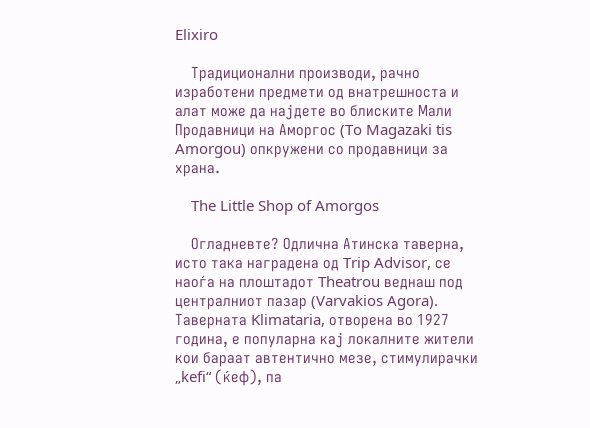Elixiro

    Традиционални производи, рачно изработени предмети од внатрешноста и алат може да најдете во блиските Мали Продавници на Аморгос (To Magazaki tis Amorgou) опкружени со продавници за храна.

    The Little Shop of Amorgos

    Огладневте? Одлична Атинска таверна, исто така наградена од Trip Advisor, се наоѓа на плоштадот Theatrou веднаш под централниот пазар (Varvakios Agora). Таверната Klimataria, отворена во 1927 година, е популарна кај локалните жители кои бараат автентично мезе, стимулирачки „kefi“ (ќеф), па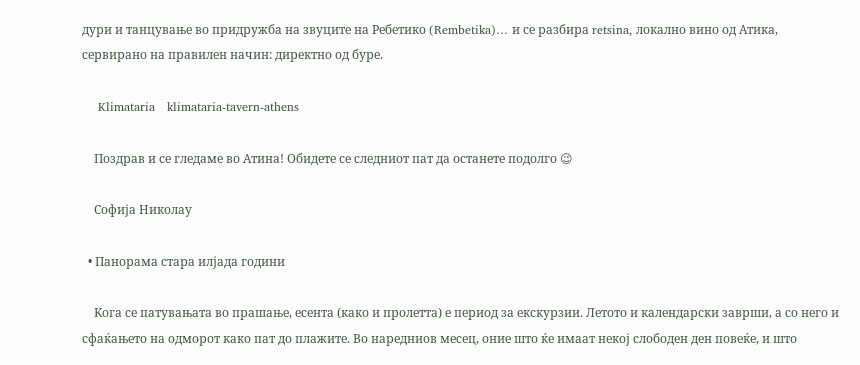дури и танцување во придружба на звуците на Ребетико (Rembetika)… и се разбира retsina, локално вино од Атика, сервирано на правилен начин: директно од буре.

    Klimataria   klimataria-tavern-athens

    Поздрав и се гледаме во Атина! Обидете се следниот пат да останете подолго 😉

    Софија Николау

  • Панорама стара илјада години

    Кога се патувањата во прашање, есента (како и пролетта) е период за екскурзии. Летото и календарски заврши, а со него и сфаќањето на одморот како пат до плажите. Во наредниов месец, оние што ќе имаат некој слободен ден повеќе, и што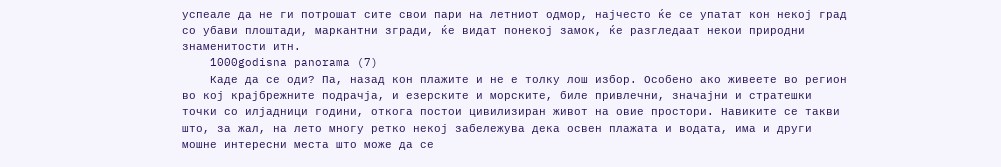успеале да не ги потрошат сите свои пари на летниот одмор, најчесто ќе се упатат кон некој град со убави плоштади, маркантни згради, ќе видат понекој замок, ќе разгледаат некои природни знаменитости итн.
    1000godisna panorama (7)
    Каде да се оди? Па, назад кон плажите и не е толку лош избор. Особено ако живеете во регион во кој крајбрежните подрачја, и езерските и морските, биле привлечни, значајни и стратешки точки со илјадници години, откога постои цивилизиран живот на овие простори. Навиките се такви што, за жал, на лето многу ретко некој забележува дека освен плажата и водата, има и други мошне интересни места што може да се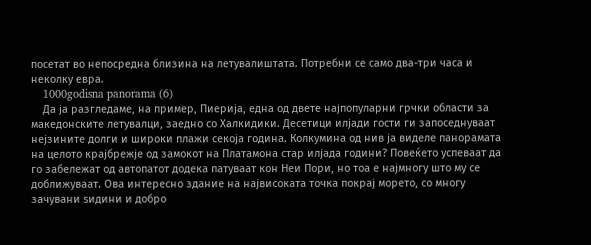посетат во непосредна близина на летувалиштата. Потребни се само два-три часа и неколку евра.
    1000godisna panorama (6)
    Да ја разгледаме, на пример, Пиерија, една од двете најпопуларни грчки области за македонските летувалци, заедно со Халкидики. Десетици илјади гости ги запоседнуваат нејзините долги и широки плажи секоја година. Колкумина од нив ја виделе панорамата на целото крајбрежје од замокот на Платамона стар илјада години? Повеќето успеваат да го забележат од автопатот додека патуваат кон Неи Пори, но тоа е најмногу што му се доближуваат. Ова интересно здание на највисоката точка покрај морето, со многу зачувани ѕидини и добро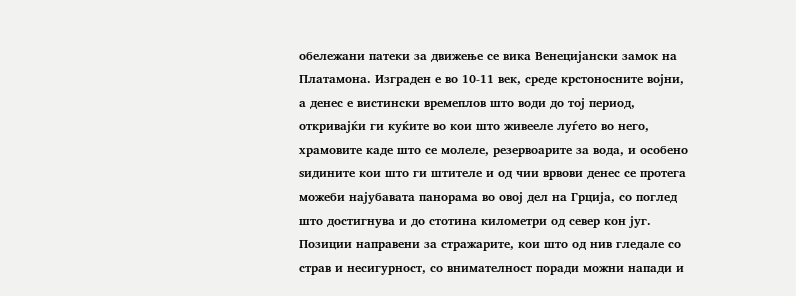обележани патеки за движење се вика Венецијански замок на Платамона. Изграден е во 10-11 век, среде крстоносните војни, а денес е вистински времеплов што води до тој период, откривајќи ги куќите во кои што живееле луѓето во него, храмовите каде што се молеле, резервоарите за вода, и особено ѕидините кои што ги штителе и од чии врвови денес се протега можеби најубавата панорама во овој дел на Грција, со поглед што достигнува и до стотина километри од север кон југ. Позиции направени за стражарите, кои што од нив гледале со страв и несигурност, со внимателност поради можни напади и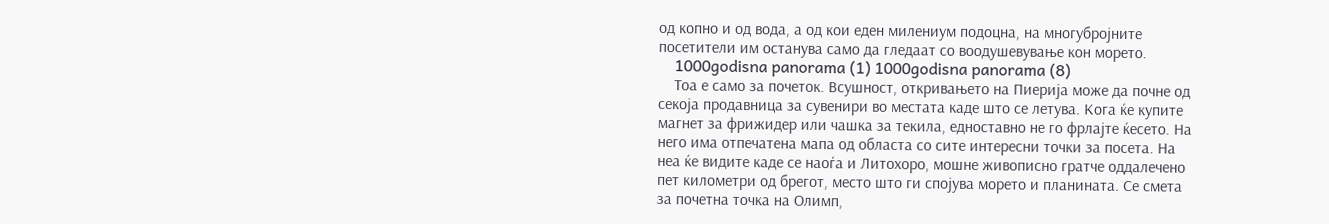од копно и од вода, а од кои еден милениум подоцна, на многубројните посетители им останува само да гледаат со воодушевување кон морето.
    1000godisna panorama (1) 1000godisna panorama (8)
    Тоа е само за почеток. Всушност, откривањето на Пиерија може да почне од секоја продавница за сувенири во местата каде што се летува. Кога ќе купите магнет за фрижидер или чашка за текила, едноставно не го фрлајте ќесето. На него има отпечатена мапа од областа со сите интересни точки за посета. На неа ќе видите каде се наоѓа и Литохоро, мошне живописно гратче оддалечено пет километри од брегот, место што ги спојува морето и планината. Се смета за почетна точка на Олимп,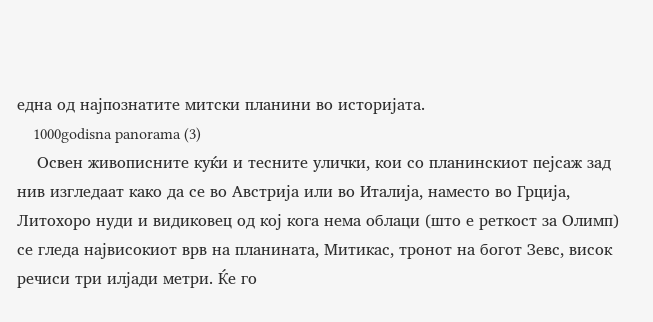една од најпознатите митски планини во историјата.
    1000godisna panorama (3)
    Освен живописните куќи и тесните улички, кои со планинскиот пејсаж зад нив изгледаат како да се во Австрија или во Италија, наместо во Грција, Литохоро нуди и видиковец од кој кога нема облаци (што е реткост за Олимп) се гледа највисокиот врв на планината, Митикас, тронот на богот Зевс, висок речиси три илјади метри. Ќе го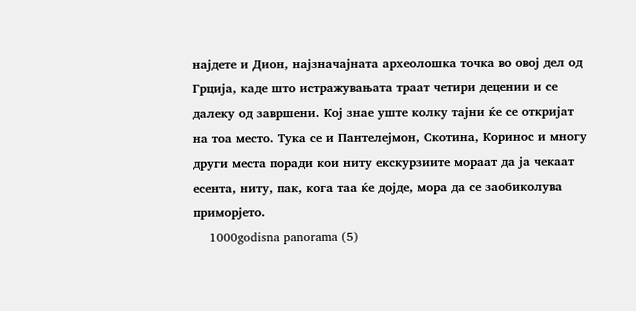најдете и Дион, најзначајната археолошка точка во овој дел од Грција, каде што истражувањата траат четири децении и се далеку од завршени. Кој знае уште колку тајни ќе се откријат на тоа место. Тука се и Пантелејмон, Скотина, Коринос и многу други места поради кои ниту екскурзиите мораат да ја чекаат есента, ниту, пак, кога таа ќе дојде, мора да се заобиколува приморјето.
    1000godisna panorama (5)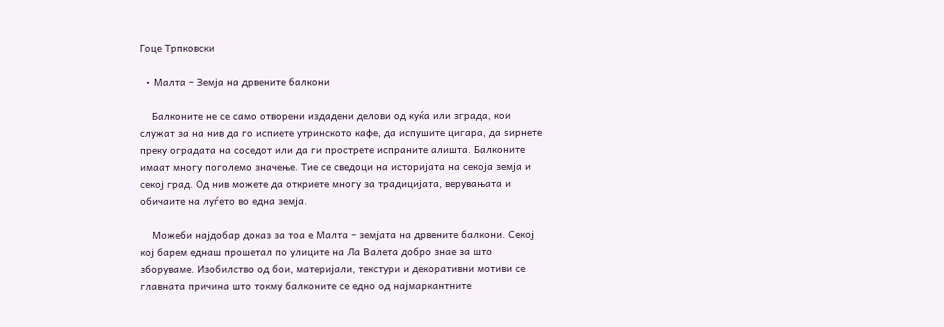Гоце Трпковски

  • Малта – Земја на дрвените балкони

    Балконите не се само отворени издадени делови од куќа или зграда, кои служат за на нив да го испиете утринското кафе, да испушите цигара, да ѕирнете преку оградата на соседот или да ги прострете испраните алишта. Балконите имаат многу поголемо значење. Тие се сведоци на историјата на секоја земја и секој град. Од нив можете да откриете многу за традицијата, верувањата и обичаите на луѓето во една земја.

    Можеби најдобар доказ за тоа е Малта – земјата на дрвените балкони. Секој кој барем еднаш прошетал по улиците на Ла Валета добро знае за што зборуваме. Изобилство од бои, материјали, текстури и декоративни мотиви се главната причина што токму балконите се едно од најмаркантните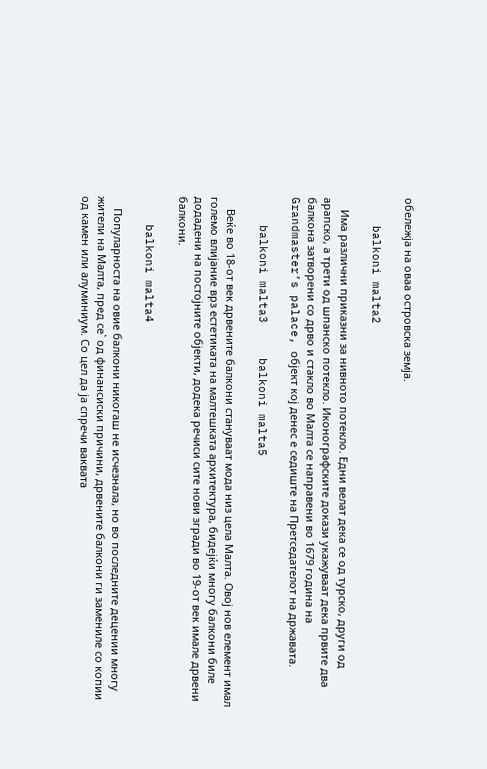обележја на оваа островска земја.

    balkoni malta2

    Има различни приказни за нивното потекло. Едни велат дека се од турско, други од арапско, а трети од шпанско потекло. Иконографските докази укажуваат дека првите два балкона затворени со дрво и стакло во Малта се направени во 1679 година на Grandmaster’s palace, објект кој денес е седиште на Претседателот на државата.

    balkoni malta3     balkoni malta5

    Веќе во 18-от век дрвените балкони стануваат мода низ цела Малта. Овој нов елемент имал големо влијание врз естетиката на малтешката архитектура, бидејќи многу балкони биле додадени на постојните објекти, додека речиси сите нови згради во 19-от век имале дрвени балкони.

    balkoni malta4

    Популарноста на овие балкони никогаш не исчезнала, но во последните децении многу жители на Малта, пред се` од финансиски причини, дрвените балкони ги замениле со копии од камен или алуминиум. Со цел да ја спречи ваквата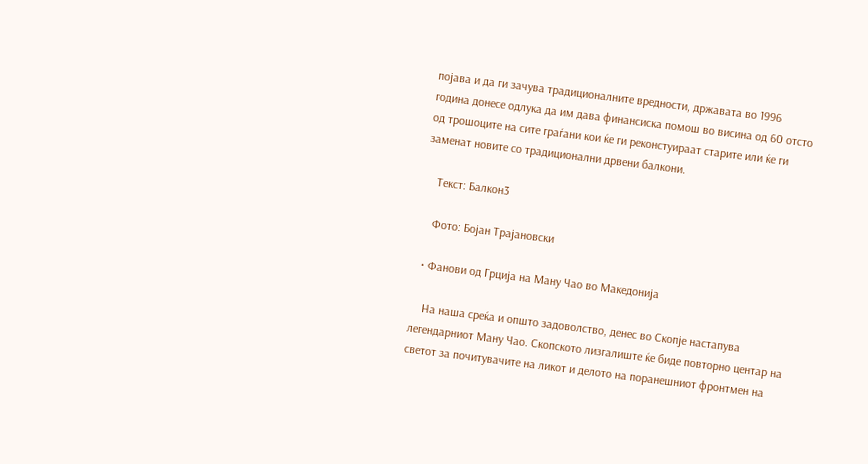појава и да ги зачува традиционалните вредности, државата во 1996 година донесе одлука да им дава финансиска помош во висина од 60 отсто од трошоците на сите граѓани кои ќе ги реконстуираат старите или ќе ги заменат новите со традиционални дрвени балкони.

    Текст: Балкон3

    Фото: Бојан Трајановски

  • Фанови од Грција на Ману Чао во Македонија

    На наша среќа и општо задоволство, денес во Скопје настапува легендарниот Ману Чао. Скопското лизгалиште ќе биде повторно центар на светот за почитувачите на ликот и делото на поранешниот фронтмен на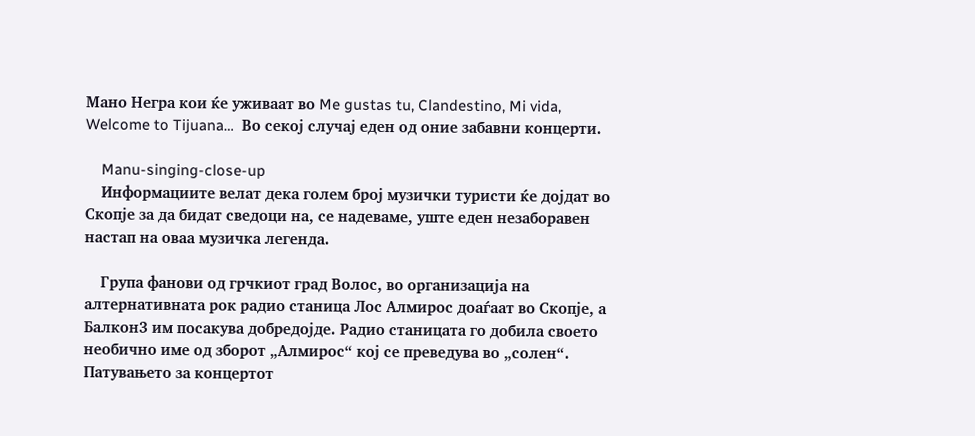Мано Негра кои ќе уживаат во Me gustas tu, Clandestino, Mi vida, Welcome to Tijuana…  Во секој случај еден од оние забавни концерти.

    Manu-singing-close-up
    Информациите велат дека голем број музички туристи ќе дојдат во Скопје за да бидат сведоци на, се надеваме, уште еден незаборавен настап на оваа музичка легенда.

    Група фанови од грчкиот град Волос, во организација на алтернативната рок радио станица Лос Алмирос доаѓаат во Скопје, а Балкон3 им посакува добредојде. Радио станицата го добила своето необично име од зборот „Алмирос“ кој се преведува во „солен“. Патувањето за концертот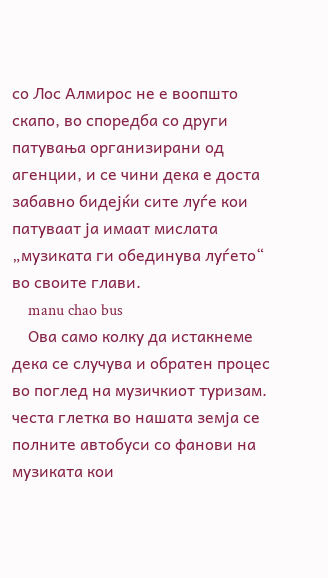со Лос Алмирос не е воопшто скапо, во споредба со други патувања организирани од агенции, и се чини дека е доста забавно бидејќи сите луѓе кои патуваат ја имаат мислата „музиката ги обединува луѓето“ во своите глави.
    manu chao bus
    Ова само колку да истакнеме дека се случува и обратен процес во поглед на музичкиот туризам. честа глетка во нашата земја се полните автобуси со фанови на музиката кои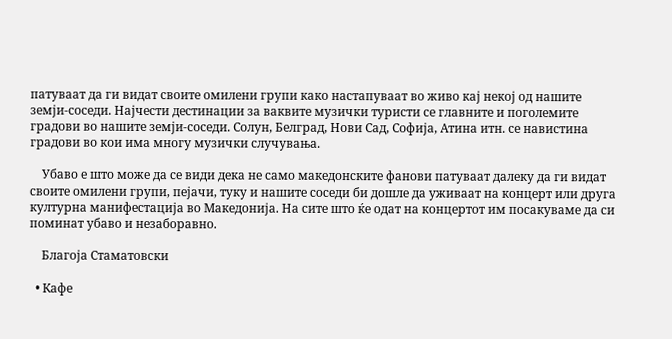патуваат да ги видат своите омилени групи како настапуваат во живо кај некој од нашите земји-соседи. Најчести дестинации за ваквите музички туристи се главните и поголемите градови во нашите земји-соседи. Солун, Белград, Нови Сад, Софија, Атина итн. се навистина градови во кои има многу музички случувања.

    Убаво е што може да се види дека не само македонските фанови патуваат далеку да ги видат своите омилени групи, пејачи, туку и нашите соседи би дошле да уживаат на концерт или друга културна манифестација во Македонија. На сите што ќе одат на концертот им посакуваме да си поминат убаво и незаборавно.

    Благоја Стаматовски

  • Кафе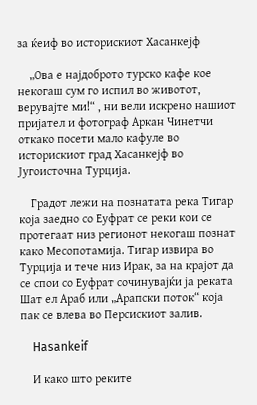за ќеиф во историскиот Хасанкејф

    „Ова е најдоброто турско кафе кое некогаш сум го испил во животот, верувајте ми!“ , ни вели искрено нашиот пријател и фотограф Аркан Чинетчи откако посети мало кафуле во историскиот град Хасанкејф во Југоисточна Турција.

    Градот лежи на познатата река Тигар која заедно со Еуфрат се реки кои се протегаат низ регионот некогаш познат како Месопотамија. Тигар извира во Турција и тече низ Ирак, за на крајот да се спои со Еуфрат сочинувајќи ја реката Шат ел Араб или „Арапски поток“ која пак се влева во Персискиот залив.

    Hasankeif

    И како што реките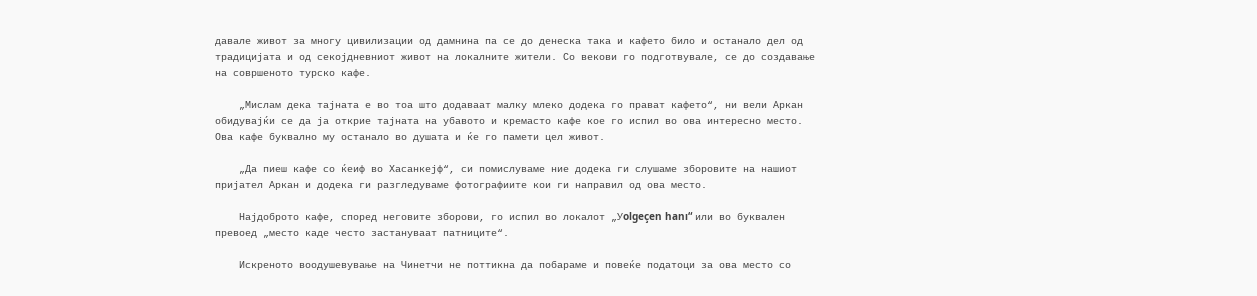давале живот за многу цивилизации од дамнина па се до денеска така и кафето било и останало дел од традицијата и од секојдневниот живот на локалните жители. Со векови го подготвувале, се до создавање на совршеното турско кафе.

    „Мислам дека тајната е во тоа што додаваат малку млеко додека го прават кафето“, ни вели Аркан обидувајќи се да ја открие тајната на убавото и кремасто кафе кое го испил во ова интересно место. Ова кафе буквално му останало во душата и ќе го памети цел живот.

    „Да пиеш кафе со ќеиф во Хасанкејф“, си помислуваме ние додека ги слушаме зборовите на нашиот пријател Аркан и додека ги разгледуваме фотографиите кои ги направил од ова место.

    Најдоброто кафе, според неговите зборови, го испил во локалот „Уolgeçen hanı“ или во буквален превоед „место каде често застануваат патниците“.

    Искреното воодушевување на Чинетчи не поттикна да побараме и повеќе податоци за ова место со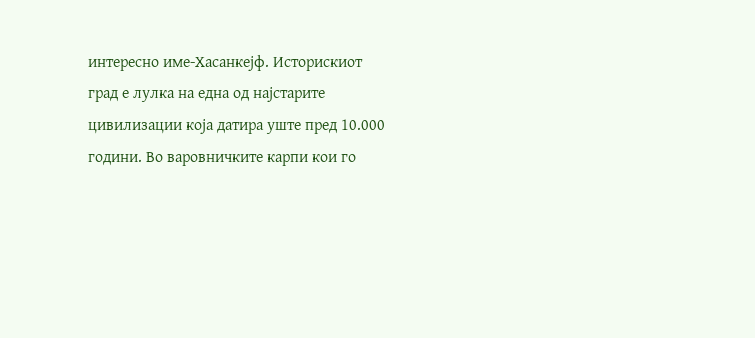интересно име-Хасанкејф. Историскиот град е лулка на една од најстарите цивилизации која датира уште пред 10.000 години. Во варовничките карпи кои го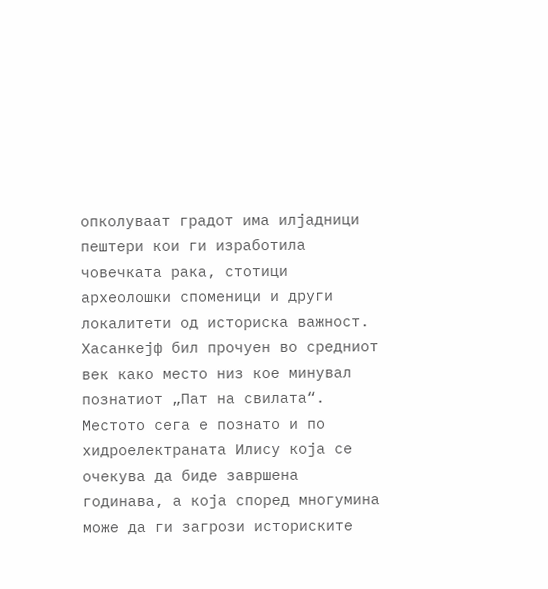опколуваат градот има илјадници пештери кои ги изработила човечката рака, стотици археолошки споменици и други локалитети од историска важност. Хасанкејф бил прочуен во средниот век како место низ кое минувал познатиот „Пат на свилата“. Местото сега е познато и по хидроелектраната Илису која се очекува да биде завршена годинава, а која според многумина може да ги загрози историските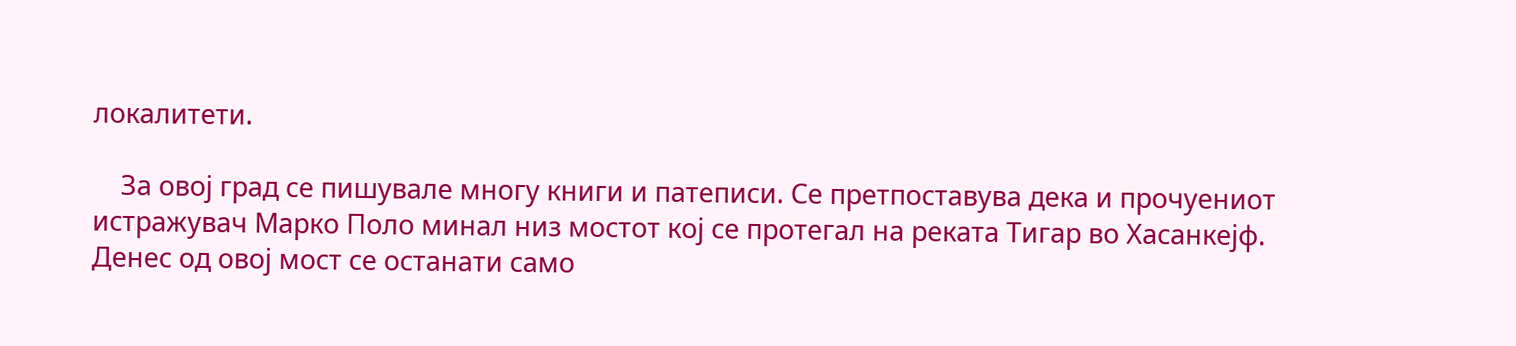локалитети.

    За овој град се пишувале многу книги и патеписи. Се претпоставува дека и прочуениот истражувач Марко Поло минал низ мостот кој се протегал на реката Тигар во Хасанкејф. Денес од овој мост се останати само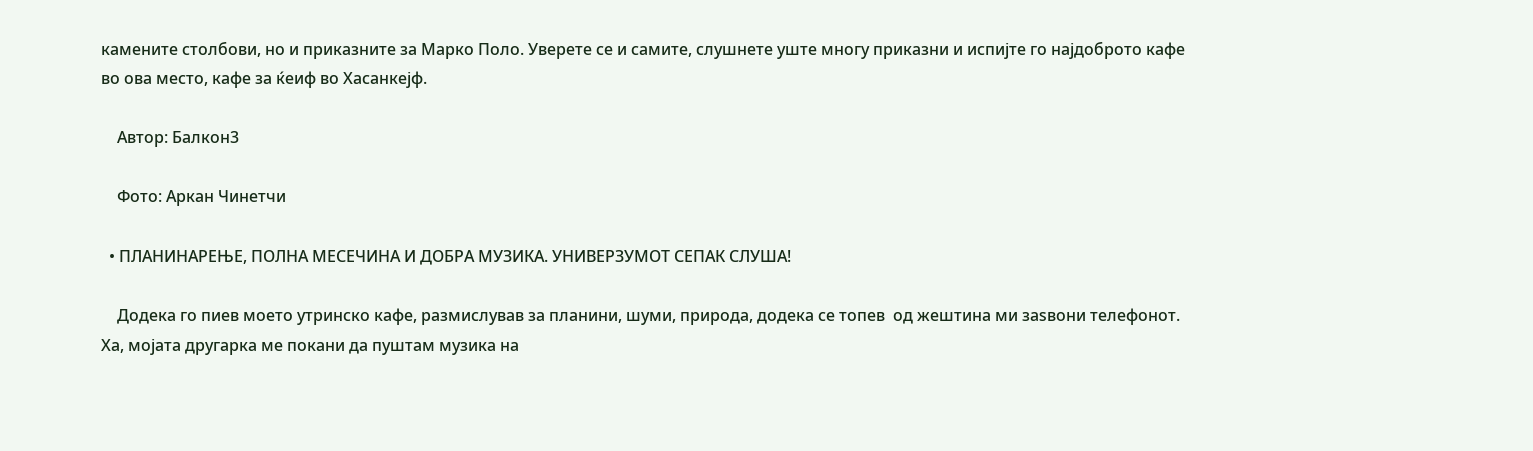камените столбови, но и приказните за Марко Поло. Уверете се и самите, слушнете уште многу приказни и испијте го најдоброто кафе во ова место, кафе за ќеиф во Хасанкејф.

    Автор: Балкон3

    Фото: Аркан Чинетчи

  • ПЛАНИНАРЕЊЕ, ПОЛНА МЕСЕЧИНА И ДОБРА МУЗИКА. УНИВЕРЗУМОТ СЕПАК СЛУША!

    Додека го пиев моето утринско кафе, размислував за планини, шуми, природа, додека се топев  од жештина ми заѕвони телефонот. Ха, мојата другарка ме покани да пуштам музика на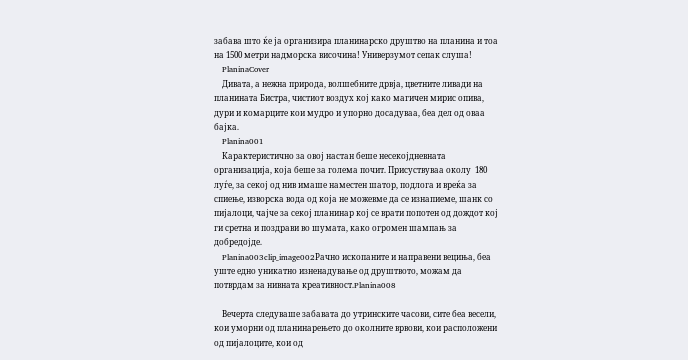забава што ќе ја организира планинарско друштво на планина и тоа на 1500 метри надморска височина! Универзумот сепак слуша!
    PlaninaCover
    Дивата, а нежна природа, волшебните дрвја, цветните ливади на планината Бистра, чистиот воздух кој како магичен мирис опива, дури и комарците кои мудро и упорно досадуваа, беа дел од оваа бајка.
    Planina001
    Карактеристично за овој настан беше несекојдневната организација, која беше за голема почит. Присуствуваа околу  180 луѓе, за секој од нив имаше наместен шатор, подлога и вреќа за спиење, изворска вода од која не можевме да се изнапиеме, шанк со пијалоци, чајче за секој планинар кој се врати попотен од дождот кој ги сретна и поздрави во шумата, како огромен шампањ за добредојде.
    Planina003clip_image002Рачно ископаните и направени вециња, беа уште едно уникатно изненадување од друштвото, можам да потврдам за нивната креативност.Planina008

    Вечерта следуваше забавата до утринските часови, сите беа весели, кои уморни од планинарењето до околните врвови, кои расположени од пијалоците, кои од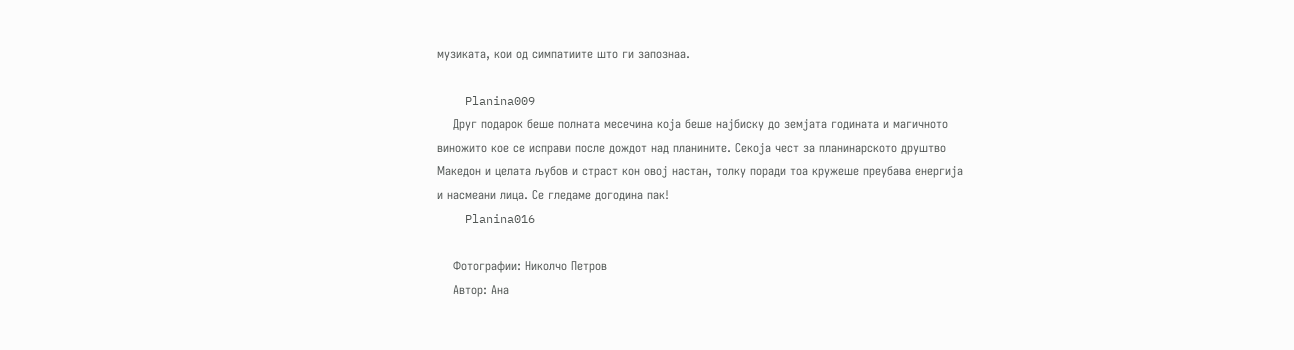музиката, кои од симпатиите што ги запознаа.

    Planina009
    Друг подарок беше полната месечина која беше најбиску до земјата годината и магичното виножито кое се исправи после дождот над планините. Секоја чест за планинарското друштво Македон и целата љубов и страст кон овој настан, толку поради тоа кружеше преубава енергија и насмеани лица. Се гледаме догодина пак!
    Planina016

    Фотографии: Николчо Петров
    Автор: Ана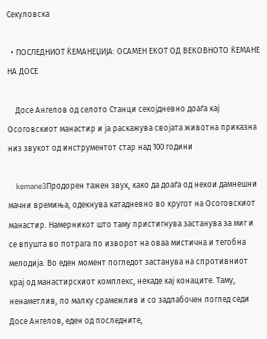Секуловска

  • ПОСЛЕДНИОТ ЌЕМАНЕЏИЈА: ОСАМЕН ЕКОТ ОД ВЕКОВНОТО ЌЕМАНЕ НА ДОСЕ

    Досе Ангелов од селото Станци секојдневно доаѓа кај Осоговскиот манастир и ја раскажува својата животна приказна низ звукот од инструментот стар над 100 години

    kemane3Продорен тажен звук, како да доаѓа од некои дамнешни мачни времиња, одекнува катадневно во кругот на Осоговскиот манастир. Намерникот што таму пристигнува застанува за миг и се впушта во потрага по изворот на оваа мистична и тегобна мелодија. Во еден момент погледот застанува на спротивниот крај од манастирскиот комплекс, некаде кај конаците. Таму, ненаметлив, по малку срамежлив и со задлабочен поглед седи Досе Ангелов, еден од последните,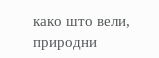како што вели, природни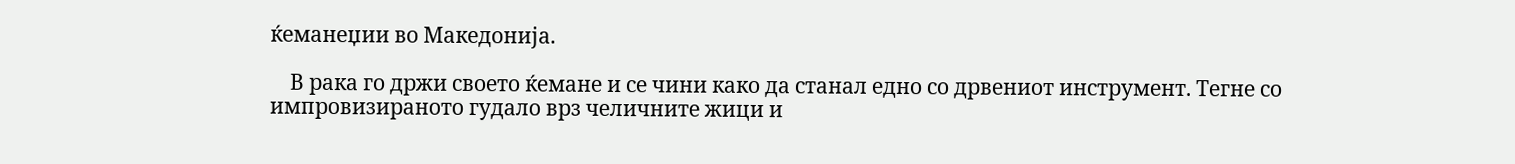ќеманеџии во Македонија.

    В рака го држи своето ќемане и се чини како да станал едно со дрвениот инструмент. Тегне со импровизираното гудало врз челичните жици и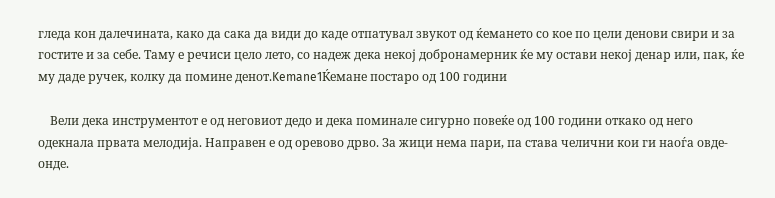гледа кон далечината, како да сака да види до каде отпатувал звукот од ќемането со кое по цели денови свири и за гостите и за себе. Таму е речиси цело лето, со надеж дека некој добронамерник ќе му остави некој денар или, пак, ќе му даде ручек, колку да помине денот.Kemane1Ќемане постаро од 100 години

    Вели дека инструментот е од неговиот дедо и дека поминале сигурно повеќе од 100 години откако од него одекнала првата мелодија. Направен е од оревово дрво. За жици нема пари, па става челични кои ги наоѓа овде-онде.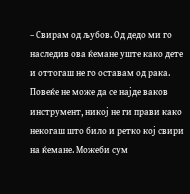– Свирам од љубов. Од дедо ми го наследив ова ќемане уште како дете и оттогаш не го оставам од рака. Повеќе не може да се најде ваков инструмент, никој не ги прави како некогаш што било и ретко кој свири на ќемане. Можеби сум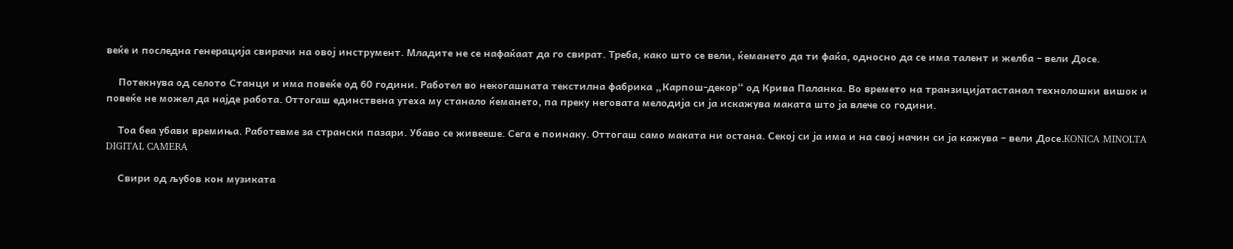веќе и последна генерација свирачи на овој инструмент. Младите не се нафаќаат да го свират. Треба, како што се вели, ќемането да ти фаќа, односно да се има талент и желба – вели Досе.

    Потекнува од селото Станци и има повеќе од 60 години. Работел во некогашната текстилна фабрика „Карпош-декор“ од Крива Паланка. Во времето на транзицијатастанал технолошки вишок и повеќе не можел да најде работа. Оттогаш единствена утеха му станало ќемането, па преку неговата мелодија си ја искажува маката што ја влече со години.

    Тоа беа убави времиња. Работевме за странски пазари. Убаво се живееше. Сега е поинаку. Оттогаш само маката ни остана. Секој си ја има и на свој начин си ја кажува – вели Досе.KONICA MINOLTA DIGITAL CAMERA

    Свири од љубов кон музиката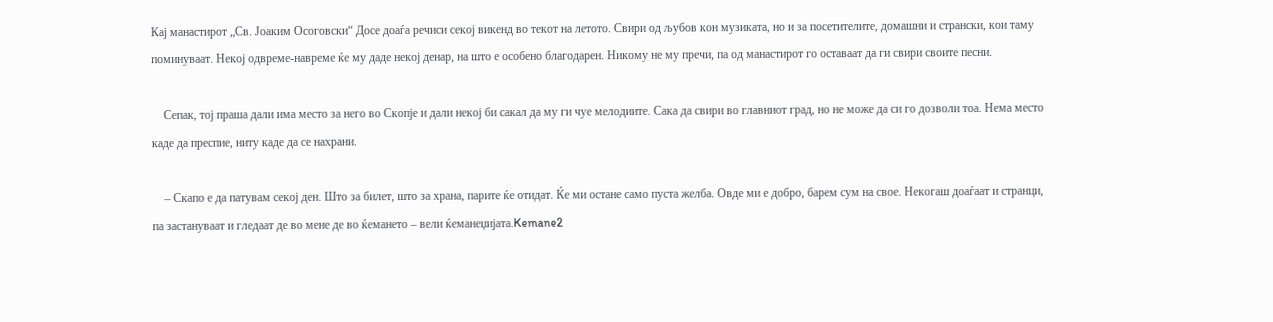Кај манастирот „Св. Јоаким Осоговски“ Досе доаѓа речиси секој викенд во текот на летото. Свири од љубов кон музиката, но и за посетителите, домашни и странски, кои таму поминуваат. Некој одвреме-навреме ќе му даде некој денар, на што е особено благодарен. Никому не му пречи, па од манастирот го оставаат да ги свири своите песни.

    Сепак, тој праша дали има место за него во Скопје и дали некој би сакал да му ги чуе мелодиите. Сака да свири во главниот град, но не може да си го дозволи тоа. Нема место каде да преспие, ниту каде да се нахрани.

    – Скапо е да патувам секој ден. Што за билет, што за храна, парите ќе отидат. Ќе ми остане само пуста желба. Овде ми е добро, барем сум на свое. Некогаш доаѓаат и странци, па застануваат и гледаат де во мене де во ќемането – вели ќеманеџијата.Kemane2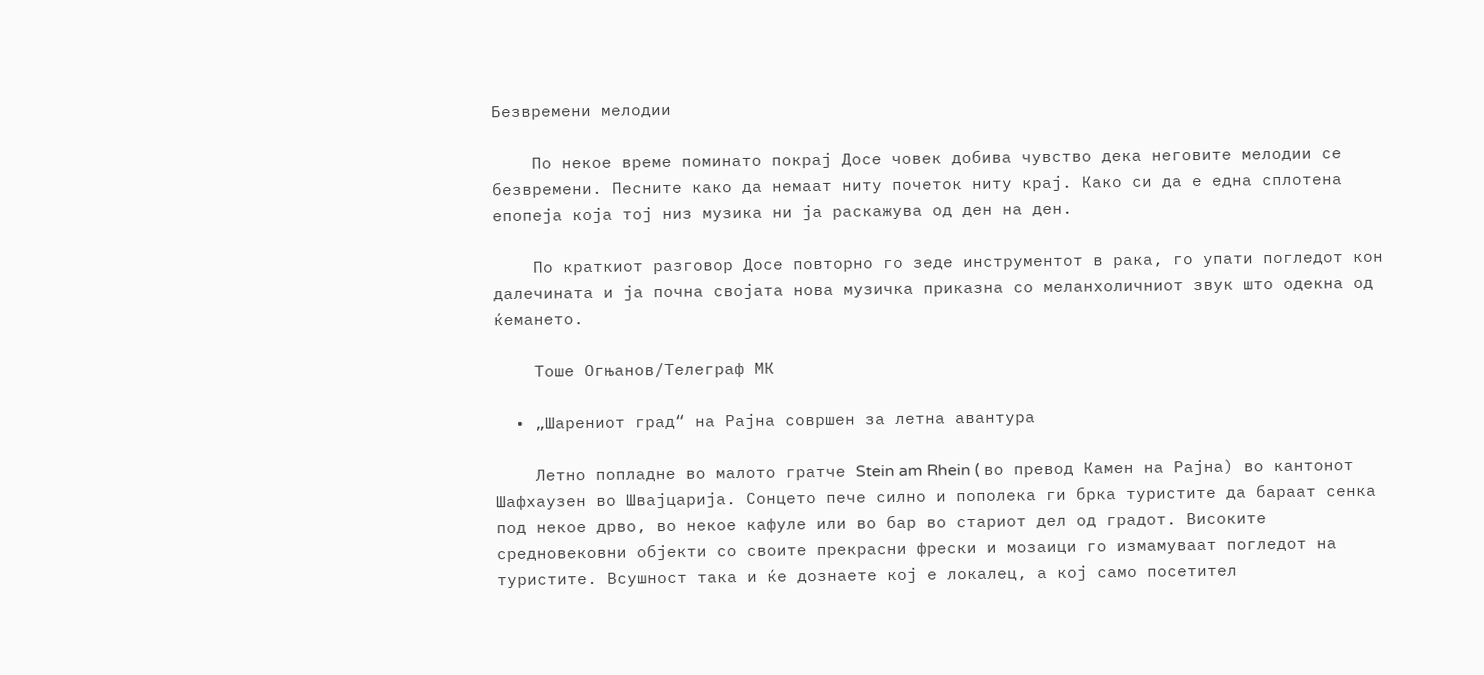Безвремени мелодии

    По некое време поминато покрај Досе човек добива чувство дека неговите мелодии се безвремени. Песните како да немаат ниту почеток ниту крај. Како си да е една сплотена епопеја која тој низ музика ни ја раскажува од ден на ден.

    По краткиот разговор Досе повторно го зеде инструментот в рака, го упати погледот кон далечината и ја почна својата нова музичка приказна со меланхоличниот звук што одекна од ќемането.

    Тоше Огњанов/Телеграф МК

  • „Шарениот град“ на Рајна совршен за летна авантура

    Летно попладне во малото гратче Stein am Rhein ( во превод Камен на Рајна) во кантонот Шафхаузен во Швајцарија. Сонцето пече силно и пополека ги брка туристите да бараат сенка под некое дрво, во некое кафуле или во бар во стариот дел од градот. Високите средновековни објекти со своите прекрасни фрески и мозаици го измамуваат погледот на туристите. Всушност така и ќе дознаете кој е локалец, а кој само посетител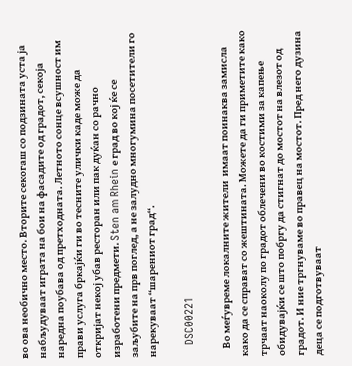во ова необично место. Вторите секогаш со подзината уста ја набљудуваат играта на бои на фасадите од градот, секоја наредна поубава од претходната. Летното сонце всушност им прави услуга бркајќи ги во тесните улички каде може да откријат некој убав ресторан или пак дуќан со рачно изработени предмети. Sten am Rhein е град во кој ќе се заљубите на прв поглед, а не залудно многумина посетители го нарекуваат “шарениот град“.

    DSC00221

    Во меѓувреме локалните жители  имаат поинаква замисла како да се справат со жештината. Можете да ги приметите како трчаат наоколу по градот облечени во костими за капење обидувајќи се што побргу да стигнат до мостот на влезот од градот. И ние тргнуваме во правец на мостот. Пред него дузина деца се подготвуваат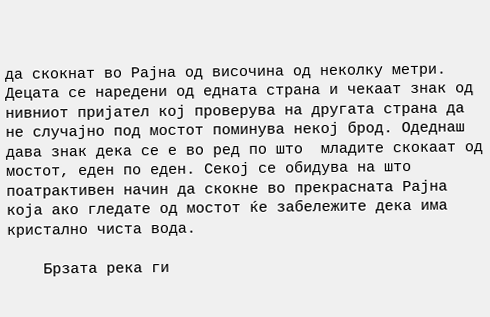да скокнат во Рајна од височина од неколку метри. Децата се наредени од едната страна и чекаат знак од нивниот пријател кој проверува на другата страна да не случајно под мостот поминува некој брод. Одеднаш дава знак дека се е во ред по што  младите скокаат од мостот, еден по еден. Секој се обидува на што поатрактивен начин да скокне во прекрасната Рајна која ако гледате од мостот ќе забележите дека има кристално чиста вода.

    Брзата река ги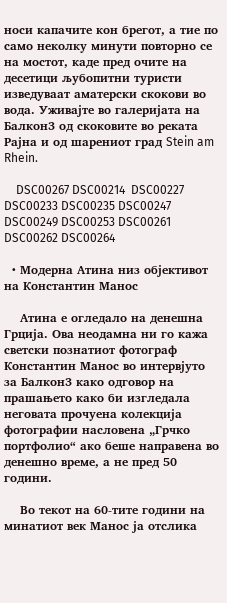носи капачите кон брегот, а тие по само неколку минути повторно се на мостот, каде пред очите на десетици љубопитни туристи изведуваат аматерски скокови во вода. Уживајте во галеријата на Балкон3 од скоковите во реката Рајна и од шарениот град Stein am Rhein.

    DSC00267 DSC00214  DSC00227 DSC00233 DSC00235 DSC00247 DSC00249 DSC00253 DSC00261 DSC00262 DSC00264

  • Модерна Атина низ објективот на Константин Манос

    Атина е огледало на денешна Грција. Ова неодамна ни го кажа светски познатиот фотограф Константин Манос во интервјуто за Балкон3 како одговор на прашањето како би изгледала неговата прочуена колекција фотографии насловена „Грчко портфолио“ ако беше направена во денешно време, а не пред 50 години.

    Во текот на 60-тите години на минатиот век Манос ја отслика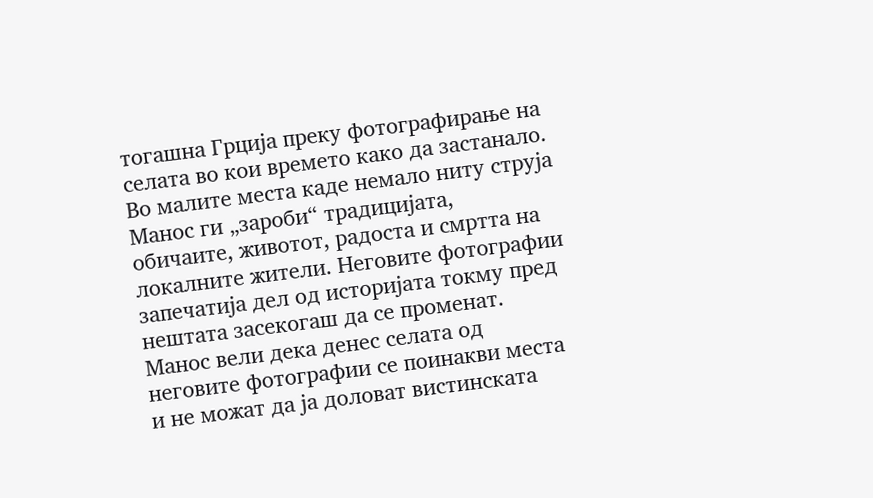тогашна Грција преку фотографирање на селата во кои времето како да застанало. Во малите места каде немало ниту струја Манос ги „зароби“ традицијата, обичаите, животот, радоста и смртта на локалните жители. Неговите фотографии запечатија дел од историјата токму пред нештата засекогаш да се променат. Манос вели дека денес селата од неговите фотографии се поинакви места и не можат да ја доловат вистинската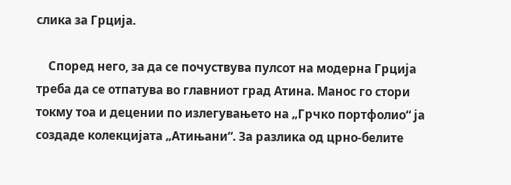слика за Грција.

    Според него, за да се почуствува пулсот на модерна Грција треба да се отпатува во главниот град Атина. Манос го стори токму тоа и децении по излегувањето на „Грчко портфолио“ ја создаде колекцијата „Атињани“. За разлика од црно-белите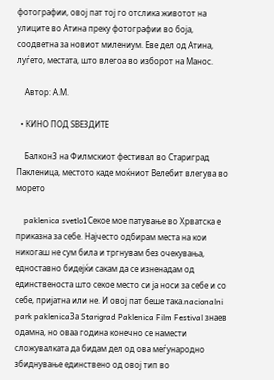фотографии, овој пат тој го отслика животот на улиците во Атина преку фотографии во боја, соодветна за новиот милениум. Еве дел од Атина, луѓето, местата, што влегоа во изборот на Манос.

    Автор: А.М.

  • КИНО ПОД ЅВЕЗДИТЕ

    Балкон3 на Филмскиот фестивал во Стариград Пакленица, местото каде моќниот Велебит влегува во морето

    paklenica svetlo1Секое мое патување во Хрватска е приказна за себе. Најчесто одбирам места на кои никогаш не сум била и тргнувам без очекувања, едноставно бидејќи сакам да се изненадам од единственоста што секое место си ја носи за себе и со себе, пријатна или не. И овој пат беше така.nacionalni park paklenicaЗа Starigrad Paklenica Film Festival знаев одамна, но оваа година конечно се намести сложувалката да бидам дел од ова меѓународно збиднување единствено од овој тип во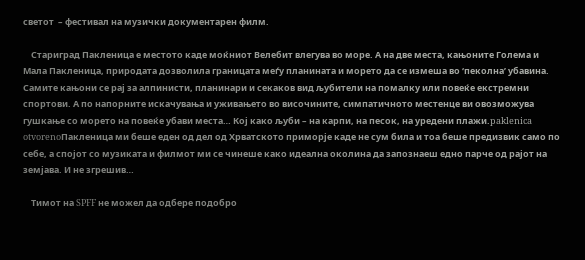светот  – фестивал на музички документарен филм.

    Стариград Пакленица е местото каде моќниот Велебит влегува во море. А на две места, кањоните Голема и Мала Пакленица, природата дозволила границата меѓу планината и морето да се измеша во ‘пеколна’ убавина. Самите кањони се рај за алпинисти, планинари и секаков вид љубители на помалку или повеќе екстремни спортови. А по напорните искачувања и уживањето во височините, симпатичното местенце ви овозможува гушкање со морето на повеќе убави места… Кој како љуби – на карпи, на песок, на уредени плажи.paklenica otvorenoПакленица ми беше еден од дел од Хрватското приморје каде не сум била и тоа беше предизвик само по себе, а спојот со музиката и филмот ми се чинеше како идеална околина да запознаеш едно парче од рајот на земјава. И не згрешив…

    Тимот на SPFF не можел да одбере подобро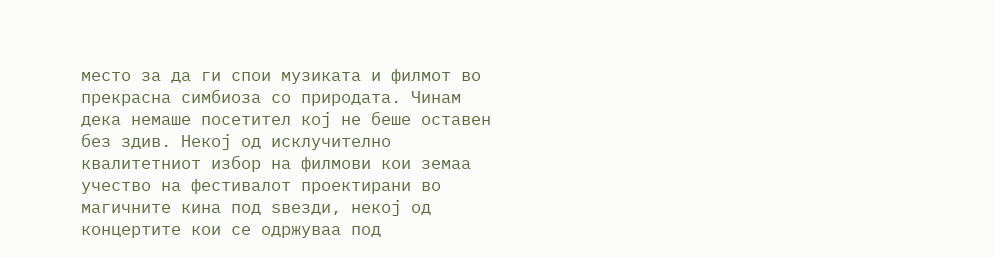место за да ги спои музиката и филмот во прекрасна симбиоза со природата. Чинам дека немаше посетител кој не беше оставен без здив. Некој од исклучително квалитетниот избор на филмови кои земаа учество на фестивалот проектирани во магичните кина под ѕвезди, некој од концертите кои се одржуваа под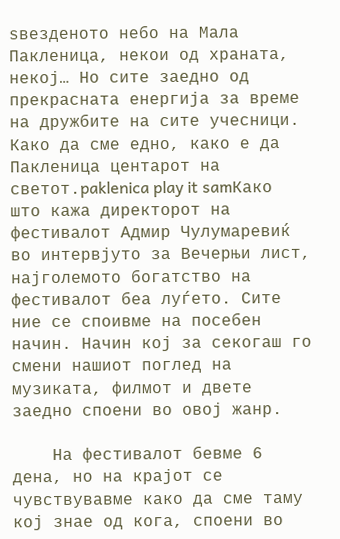ѕвезденото небо на Мала Пакленица, некои од храната, некој… Но сите заедно од прекрасната енергија за време на дружбите на сите учесници. Како да сме едно, како е да Пакленица центарот на светот.paklenica play it samКако што кажа директорот на фестивалот Адмир Чулумаревиќ во интервјуто за Вечерњи лист, најголемото богатство на фестивалот беа луѓето. Сите ние се споивме на посебен начин. Начин кој за секогаш го смени нашиот поглед на музиката, филмот и двете заедно споени во овој жанр.

    На фестивалот бевме 6 дена, но на крајот се чувствувавме како да сме таму кој знае од кога, споени во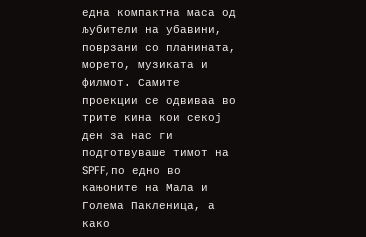една компактна маса од љубители на убавини, поврзани со планината, морето, музиката и филмот. Самите проекции се одвиваа во трите кина кои секој ден за нас ги подготвуваше тимот на SPFF, по едно во кањоните на Мала и Голема Пакленица, а како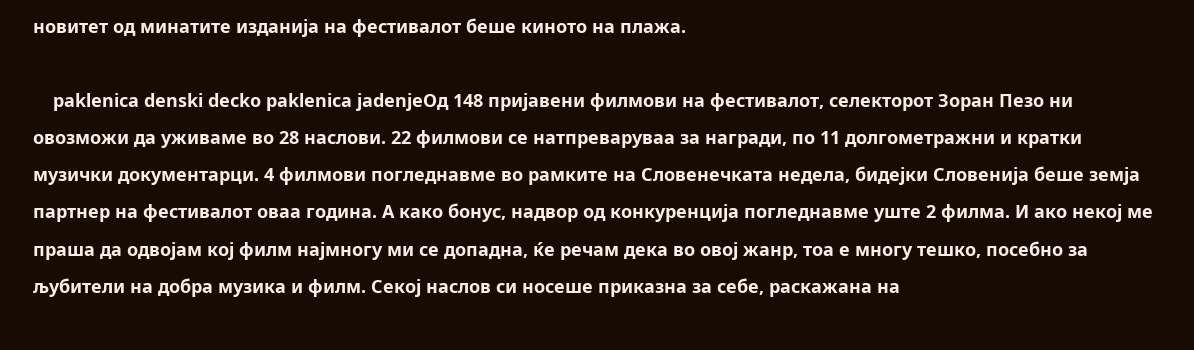новитет од минатите изданија на фестивалот беше киното на плажа.

    paklenica denski decko paklenica jadenjeОд 148 пријавени филмови на фестивалот, селекторот Зоран Пезо ни овозможи да уживаме во 28 наслови. 22 филмови се натпреваруваа за награди, по 11 долгометражни и кратки музички документарци. 4 филмови погледнавме во рамките на Словенечката недела, бидејки Словенија беше земја партнер на фестивалот оваа година. А како бонус, надвор од конкуренција погледнавме уште 2 филма. И ако некој ме праша да одвојам кој филм најмногу ми се допадна, ќе речам дека во овој жанр, тоа е многу тешко, посебно за љубители на добра музика и филм. Секој наслов си носеше приказна за себе, раскажана на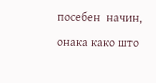посебен  начин, онака како што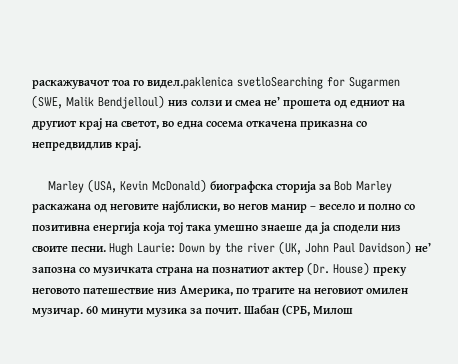раскажувачот тоа го видел.paklenica svetloSearching for Sugarmen (SWE, Malik Bendjelloul) низ солзи и смеа не’ прошета од едниот на другиот крај на светот, во една сосема откачена приказна со непредвидлив крај.

    Marley (USA, Kevin McDonald) биографска сторија за Bob Marley раскажана од неговите најблиски, во негов манир – весело и полно со позитивна енергија која тој така умешно знаеше да ја сподели низ своите песни. Hugh Laurie: Down by the river (UK, John Paul Davidson) не’ запозна со музичката страна на познатиот актер (Dr. House) преку неговото патешествие низ Америка, по трагите на неговиот омилен музичар. 60 минути музика за почит. Шабан (СРБ, Милош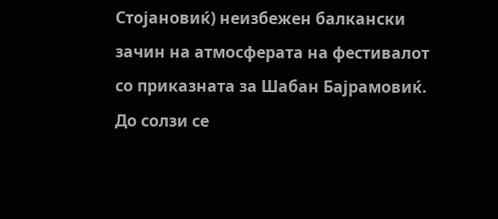Стојановиќ) неизбежен балкански зачин на атмосферата на фестивалот со приказната за Шабан Бајрамовиќ. До солзи се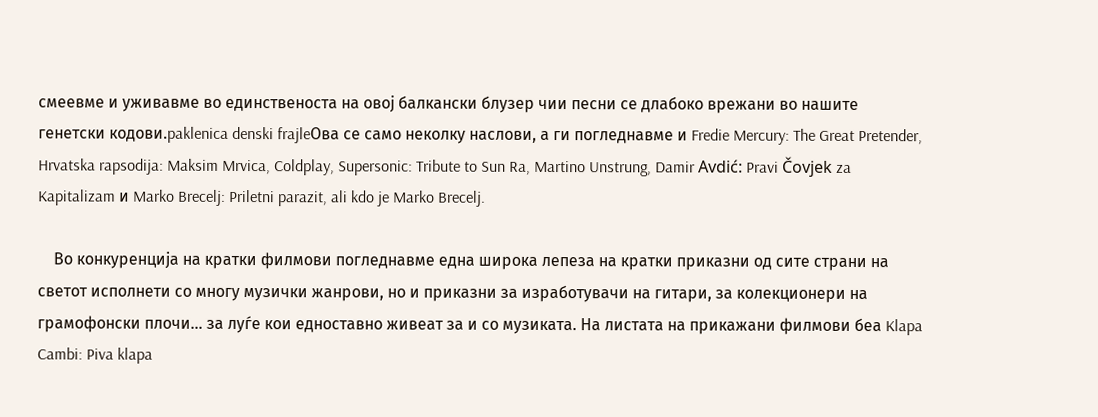смеевме и уживавме во единственоста на овој балкански блузер чии песни се длабоко врежани во нашите генетски кодови.paklenica denski frajleОва се само неколку наслови, а ги погледнавме и Fredie Mercury: The Great Pretender, Hrvatska rapsodija: Maksim Mrvica, Coldplay, Supersonic: Tribute to Sun Ra, Martino Unstrung, Damir Avdić: Pravi Čovjek za Kapitalizam и Marko Brecelj: Priletni parazit, ali kdo je Marko Brecelj.

    Во конкуренција на кратки филмови погледнавме една широка лепеза на кратки приказни од сите страни на светот исполнети со многу музички жанрови, но и приказни за изработувачи на гитари, за колекционери на грамофонски плочи… за луѓе кои едноставно живеат за и со музиката. На листата на прикажани филмови беа Klapa Cambi: Piva klapa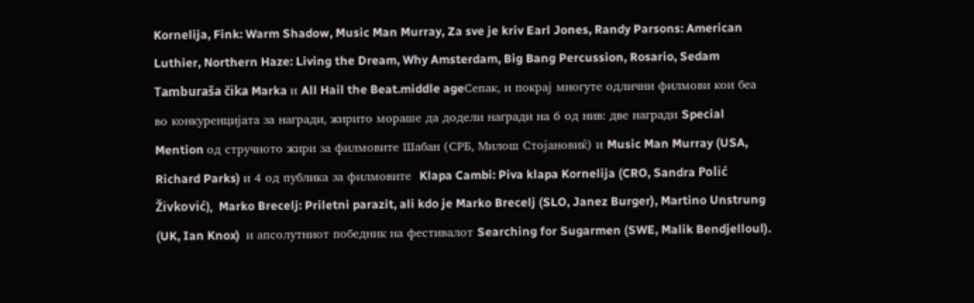Kornelija, Fink: Warm Shadow, Music Man Murray, Za sve je kriv Earl Jones, Randy Parsons: American Luthier, Northern Haze: Living the Dream, Why Amsterdam, Big Bang Percussion, Rosario, Sedam Tamburaša čika Marka и All Hail the Beat.middle ageСепак, и покрај многуте одлични филмови кои беа во конкуренцијата за награди, жирито мораше да додели награди на 6 од нив: две награди Special Mention од стручното жири за филмовите Шабан (СРБ, Милош Стојановиќ) и Music Man Murray (USA, Richard Parks) и 4 од публика за филмовите  Klapa Cambi: Piva klapa Kornelija (CRO, Sandra Polić Živković),  Marko Brecelj: Priletni parazit, ali kdo je Marko Brecelj (SLO, Janez Burger), Martino Unstrung (UK, Ian Knox)  и апсолутниот победник на фестивалот Searching for Sugarmen (SWE, Malik Bendjelloul).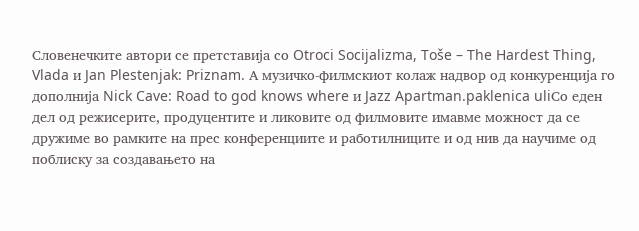Словенечките автори се претставија со Otroci Socijalizma, Toše – The Hardest Thing, Vlada и Jan Plestenjak: Priznam. А музичко-филмскиот колаж надвор од конкуренција го дополнија Nick Cave: Road to god knows where и Jazz Apartman.paklenica uliСо еден дел од режисерите, продуцентите и ликовите од филмовите имавме можност да се дружиме во рамките на прес конференциите и работилниците и од нив да научиме од поблиску за создавањето на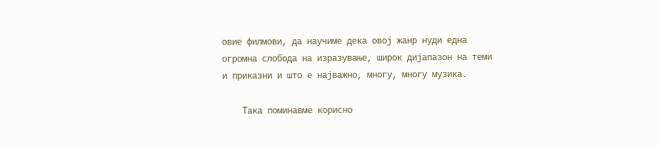овие филмови, да научиме дека овој жанр нуди една огромна слобода на изразување, широк дијапазон на теми и приказни и што е најважно, многу, многу музика.

    Така поминавме корисно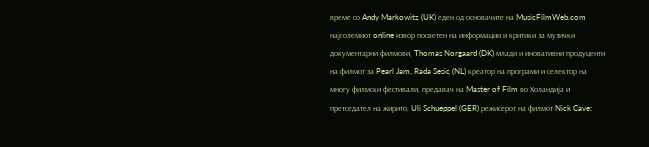време со Andy Markowitz (UK) еден од основачите на MusicFilmWeb.com најголемиот online извор посветен на информации и критики за музички документарни филмови, Thomas Norgaard (DK) млади и иновативни продуценти на филмот за Pearl Jam, Rada Sesic (NL) креатор на програми и селектор на многу филмски фестивали, предавач на Master of Film во Холандија и претседател на жирито, Uli Schueppel (GER) режисерот на филмот Nick Cave: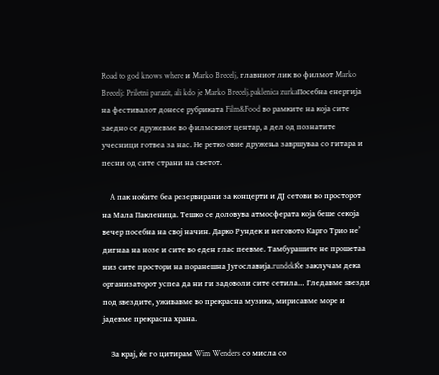Road to god knows where и Marko Brecelj, главниот лик во филмот Marko Brecelj: Priletni parazit, ali kdo je Marko Brecelj.paklenica zurkaПосебна енергија на фестивалот донесе рубриката Film&Food во рамките на која сите заедно се дружевме во филмскиот центар, а дел од познатите учесници готвеа за нас. Не ретко овие дружења завршуваа со гитара и песни од сите страни на светот.

    А пак ноќите беа резервирани за концерти и ДЈ сетови во просторот на Мала Пакленица. Тешко се доловува атмосферата која беше секоја вечер посебна на свој начин. Дарко Рундек и неговото Карго Трио не’ дигнаа на нозе и сите во еден глас пеевме. Тамбурашите не прошетаа низ сите простори на поранешна Југославија.rundekЌе заклучам дека организаторот успеа да ни ги задоволи сите сетила… Гледавме ѕвезди под ѕвездите, уживавме во прекрасна музика, мирисавме море и јадевме прекрасна храна.

    За крај, ќе го цитирам Wim Wenders со мисла со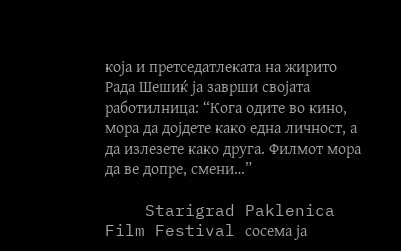која и претседатлеката на жирито Рада Шешиќ ја заврши својата работилница: “Кога одите во кино, мора да дојдете како една личност, а да излезете како друга. Филмот мора да ве допре, смени…”

    Starigrad Paklenica Film Festival сосема ја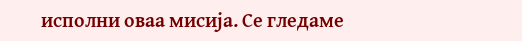исполни оваа мисија. Се гледаме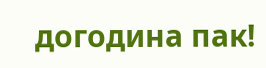догодина пак!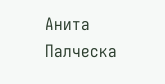Анита Палческа